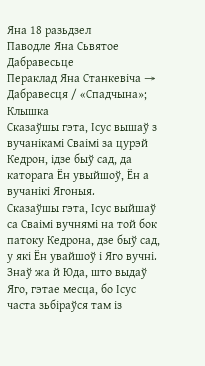Яна 18 разьдзел
Паводле Яна Сьвятое Дабравесьце
Пераклад Яна Станкевіча → Дабравесця / «Спадчына»; Клышка
Сказаўшы гэта, Ісус вышаў з вучанікамі Сваімі за цурэй Кедрон, ідзе быў сад, да каторага Ён увыйшоў, Ён а вучанікі Ягоныя.
Сказаўшы гэта, Ісус выйшаў са Сваімі вучнямі на той бок патоку Кедрона, дзе быў сад, у які Ён увайшоў і Яго вучні.
Знаў жа й Юда, што выдаў Яго, гэтае месца, бо Ісус часта зьбіраўся там із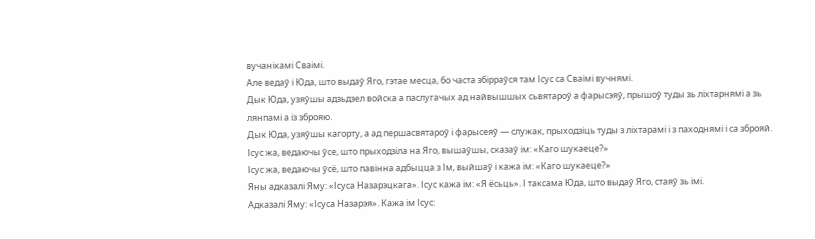вучанікамі Сваімі.
Але ведаў і Юда, што выдаў Яго, гэтае месца, бо часта збірраўся там Ісус са Сваімі вучнямі.
Дык Юда, узяўшы адзьдзел войска а паслугачых ад найвышшых сьвятароў а фарысэяў, прышоў туды зь ліхтарнямі а зь лянпамі а із зброяю.
Дык Юда, узяўшы кагорту, а ад першасвятароў і фарысеяў — служак, прыходзіць туды з ліхтарамі і з паходнямі і са зброяй.
Ісус жа, ведаючы ўсе, што прыходзіла на Яго, вышаўшы, сказаў ім: «Каго шукаеце?»
Ісус жа, ведаючы ўсё, што павінна адбыцца з Ім, выйшаў і кажа ім: «Каго шукаеце?»
Яны адказалі Яму: «Ісуса Назарэцкага». Ісус кажа ім: «Я ёсьць». І таксама Юда, што выдаў Яго, стаяў зь імі.
Адказалі Яму: «Ісуса Назарэя». Кажа ім Ісус: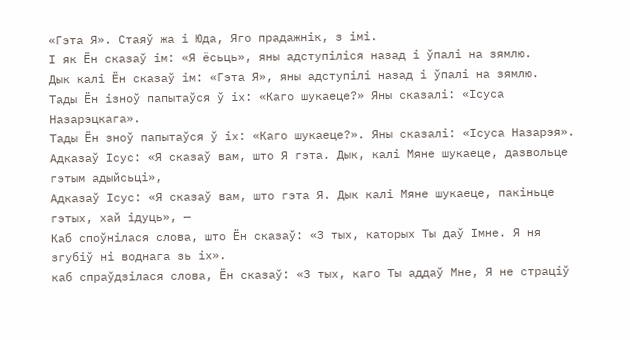«Гэта Я». Стаяў жа і Юда, Яго прадажнік, з імі.
І як Ён сказаў ім: «Я ёсьць», яны адступіліся назад і ўпалі на зямлю.
Дык калі Ён сказаў ім: «Гэта Я», яны адступілі назад і ўпалі на зямлю.
Тады Ён ізноў папытаўся ў іх: «Каго шукаеце?» Яны сказалі: «Ісуса Назарэцкага».
Тады Ён зноў папытаўся ў іх: «Каго шукаеце?». Яны сказалі: «Ісуса Назарэя».
Адказаў Ісус: «Я сказаў вам, што Я гэта. Дык, калі Мяне шукаеце, дазвольце гэтым адыйсьці»,
Адказаў Ісус: «Я сказаў вам, што гэта Я. Дык калі Мяне шукаеце, пакіньце гэтых, хай ідуць», —
Каб споўнілася слова, што Ён сказаў: «З тых, каторых Ты даў Імне. Я ня згубіў ні воднага зь іх».
каб спраўдзілася слова, Ён сказаў: «З тых, каго Ты аддаў Мне, Я не страціў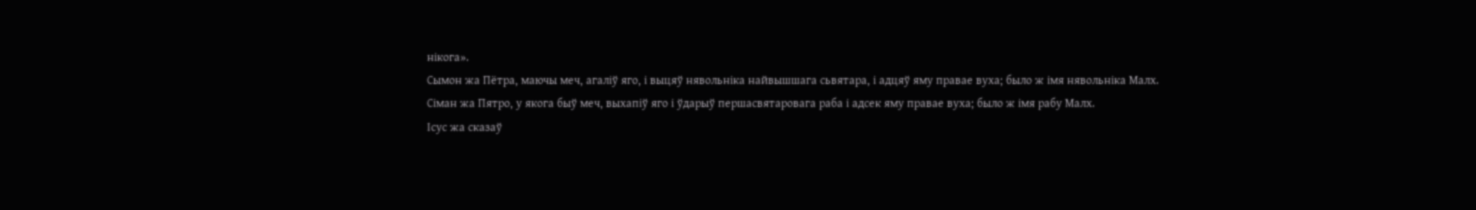нікога».
Сымон жа Пётра, маючы меч, агаліў яго, і выцяў нявольніка найвышшага сьвятара, і адцяў яму правае вуха; было ж імя нявольніка Малх.
Сіман жа Пятро, у якога быў меч, выхапіў яго і ўдарыў першасвятаровага раба і адсек яму правае вуха; было ж імя рабу Малх.
Ісус жа сказаў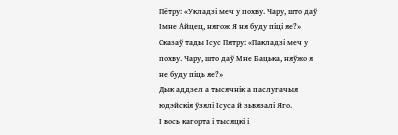Пётру: «Укладзі меч у похву. Чару, што даў Імне Айцец, нягож Я ня буду піці яе?»
Сказаў тады Ісус Пятру: «Пакладзі меч у похву. Чару, што даў Мне Бацька, няўжо я не буду піць яе?»
Дык аддзел а тысячнік а паслугачыя юдэйскія ўзялі Ісуса й зьвязалі Яго.
І вось кагорта і тысяцкі і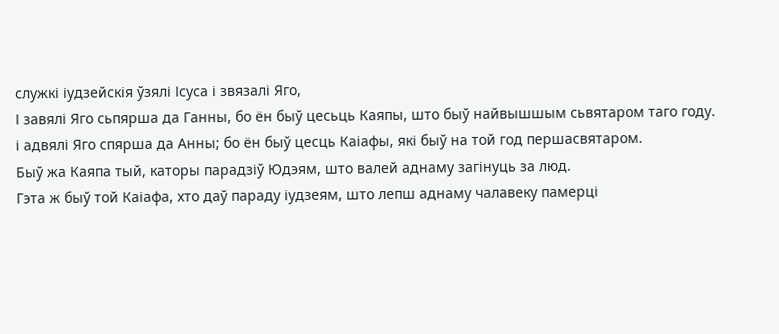служкі іудзейскія ўзялі Ісуса і звязалі Яго,
І завялі Яго сьпярша да Ганны, бо ён быў цесьць Каяпы, што быў найвышшым сьвятаром таго году.
і адвялі Яго спярша да Анны; бо ён быў цесць Каіафы, які быў на той год першасвятаром.
Быў жа Каяпа тый, каторы парадзіў Юдэям, што валей аднаму загінуць за люд.
Гэта ж быў той Каіафа, хто даў параду іудзеям, што лепш аднаму чалавеку памерці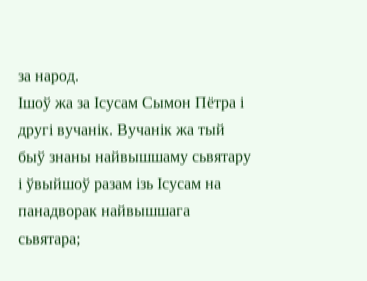за народ.
Ішоў жа за Ісусам Сымон Пётра і другі вучанік. Вучанік жа тый быў знаны найвышшаму сьвятару і ўвыйшоў разам ізь Ісусам на панадворак найвышшага сьвятара;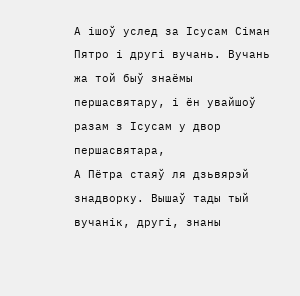А ішоў услед за Ісусам Сіман Пятро і другі вучань. Вучань жа той быў знаёмы першасвятару, і ён увайшоў разам з Ісусам у двор першасвятара,
А Пётра стаяў ля дзьвярэй знадворку. Вышаў тады тый вучанік, другі, знаны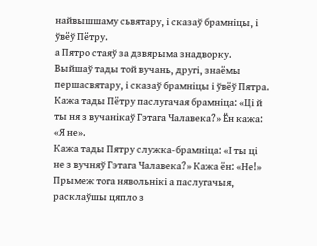найвышшаму сьвятару, і сказаў брамніцы, і ўвёў Пётру.
а Пятро стаяў за дзвярыма знадворку. Выйшаў тады той вучань, другі, знаёмы першасвятару, і сказаў брамніцы і ўвёў Пятра.
Кажа тады Пётру паслугачая брамніца: «Ці й ты ня з вучанікаў Гэтага Чалавека?» Ён кажа: «Я не».
Кажа тады Пятру служка-брамніца: «І ты ці не з вучняў Гэтага Чалавека?» Кажа ён: «Не!»
Прымеж тога нявольнікі а паслугачыя, расклаўшы цяпло з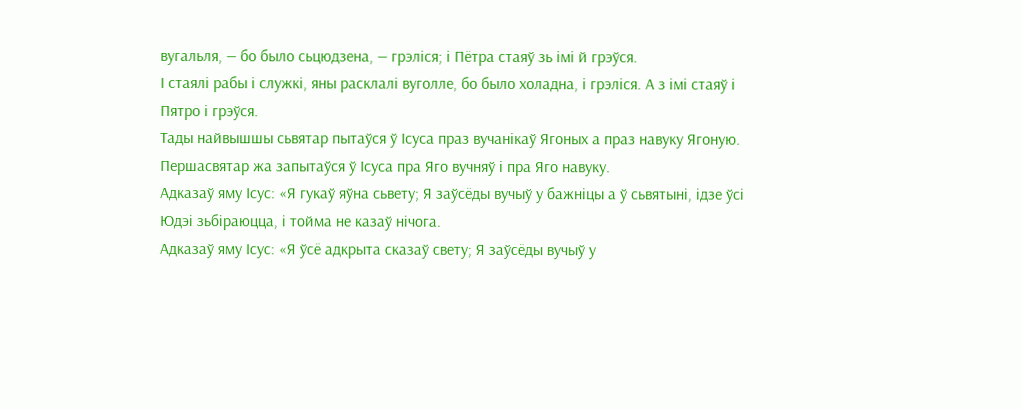вугальля, — бо было сьцюдзена, — грэліся; і Пётра стаяў зь імі й грэўся.
І стаялі рабы і служкі, яны расклалі вуголле, бо было холадна, і грэліся. А з імі стаяў і Пятро і грэўся.
Тады найвышшы сьвятар пытаўся ў Ісуса праз вучанікаў Ягоных а праз навуку Ягоную.
Першасвятар жа запытаўся ў Ісуса пра Яго вучняў і пра Яго навуку.
Адказаў яму Ісус: «Я гукаў яўна сьвету; Я заўсёды вучыў у бажніцы а ў сьвятыні, ідзе ўсі Юдэі зьбіраюцца, і тойма не казаў нічога.
Адказаў яму Ісус: «Я ўсё адкрыта сказаў свету; Я заўсёды вучыў у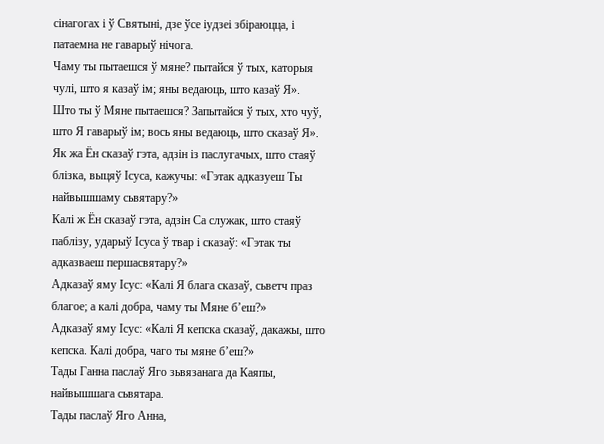сінагогах і ў Святыні, дзе ўсе іудзеі збіраюцца, і патаемна не гаварыў нічога.
Чаму ты пытаешся ў мяне? пытайся ў тых, каторыя чулі, што я казаў ім; яны ведаюць, што казаў Я».
Што ты ў Мяне пытаешся? Запытайся ў тых, хто чуў, што Я гаварыў ім; вось яны ведаюць, што сказаў Я».
Як жа Ён сказаў гэта, адзін із паслугачых, што стаяў блізка, выцяў Ісуса, кажучы: «Гэтак адказуеш Ты найвышшаму сьвятару?»
Калі ж Ён сказаў гэта, адзін Са служак, што стаяў паблізу, ударыў Ісуса ў твар і сказаў: «Гэтак ты адказваеш першасвятару?»
Адказаў яму Ісус: «Калі Я блага сказаў, сьветч праз благое; а калі добра, чаму ты Мяне б’еш?»
Адказаў яму Ісус: «Калі Я кепска сказаў, дакажы, што кепска. Калі добра, чаго ты мяне б’еш?»
Тады Ганна паслаў Яго зьвязанага да Каяпы, найвышшага сьвятара.
Тады паслаў Яго Анна,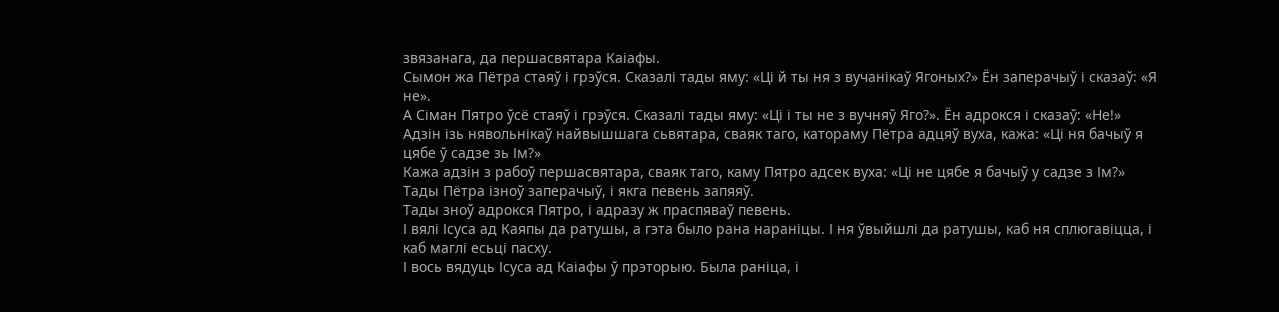звязанага, да першасвятара Каіафы.
Сымон жа Пётра стаяў і грэўся. Сказалі тады яму: «Ці й ты ня з вучанікаў Ягоных?» Ён заперачыў і сказаў: «Я не».
А Сіман Пятро ўсё стаяў і грэўся. Сказалі тады яму: «Ці і ты не з вучняў Яго?». Ён адрокся і сказаў: «Не!»
Адзін ізь нявольнікаў найвышшага сьвятара, сваяк таго, катораму Пётра адцяў вуха, кажа: «Ці ня бачыў я цябе ў садзе зь Ім?»
Кажа адзін з рабоў першасвятара, сваяк таго, каму Пятро адсек вуха: «Ці не цябе я бачыў у садзе з Ім?»
Тады Пётра ізноў заперачыў, і якга певень запяяў.
Тады зноў адрокся Пятро, і адразу ж праспяваў певень.
І вялі Ісуса ад Каяпы да ратушы, а гэта было рана нараніцы. І ня ўвыйшлі да ратушы, каб ня сплюгавіцца, і каб маглі есьці пасху.
І вось вядуць Ісуса ад Каіафы ў прэторыю. Была раніца, і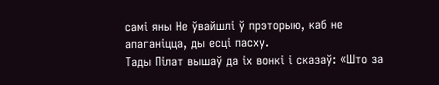самі яны Не ўвайшлі ў прэторыю, каб не апаганіцца, ды есці пасху.
Тады Пілат вышаў да іх вонкі і сказаў: «Што за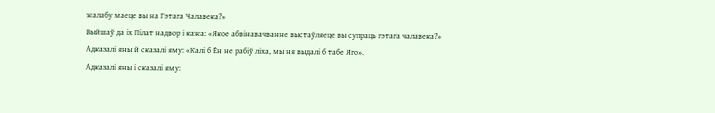жалабу маеце вы на Гэтага Чалавека?»
Выйшаў да іх Пілат надвор і кажа: «Якое абвінавачванне выстаўляеце вы супраць гэтага чалавека?»
Адказалі яны й сказалі яму: «Калі б Ён не рабіў ліха, мы ня выдалі б табе Яго».
Адказалі яны і сказалі яму: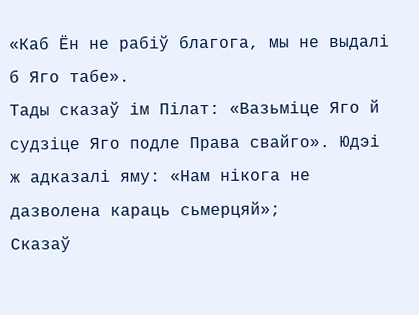«Каб Ён не рабіў благога, мы не выдалі б Яго табе».
Тады сказаў ім Пілат: «Вазьміце Яго й судзіце Яго подле Права свайго». Юдэі ж адказалі яму: «Нам нікога не дазволена караць сьмерцяй»;
Сказаў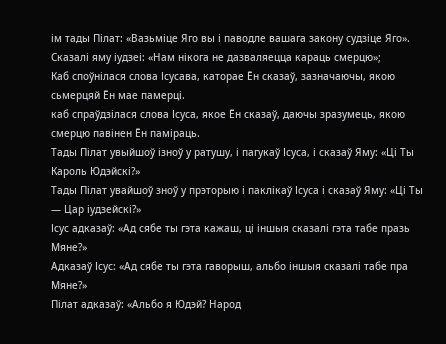ім тады Пілат: «Вазьміце Яго вы і паводле вашага закону судзіце Яго». Сказалі яму іудзеі: «Нам нікога не дазваляецца караць смерцю»;
Каб споўнілася слова Ісусава, каторае Ён сказаў, зазначаючы, якою сьмерцяй Ён мае памерці.
каб спраўдзілася слова Ісуса, якое Ён сказаў, даючы зразумець, якою смерцю павінен Ён паміраць.
Тады Пілат увыйшоў ізноў у ратушу, і пагукаў Ісуса, і сказаў Яму: «Ці Ты Кароль Юдэйскі?»
Тады Пілат увайшоў зноў у прэторыю і паклікаў Ісуса і сказаў Яму: «Ці Ты — Цар іудзейскі?»
Ісус адказаў: «Ад сябе ты гэта кажаш, ці іншыя сказалі гэта табе празь Мяне?»
Адказаў Ісус: «Ад сябе ты гэта гаворыш, альбо іншыя сказалі табе пра Мяне?»
Пілат адказаў: «Альбо я Юдэй? Народ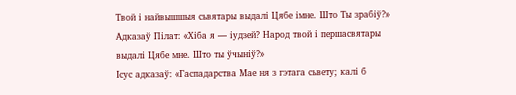Твой і найвышшыя сьвятары выдалі Цябе імне. Што Ты зрабіў?»
Адказаў Пілат: «Хіба я — іудзей? Народ твой і першасвятары выдалі Цябе мне. Што ты ўчыніў?»
Ісус адказаў: «Гаспадарства Мае ня з гэтага сьвету; калі б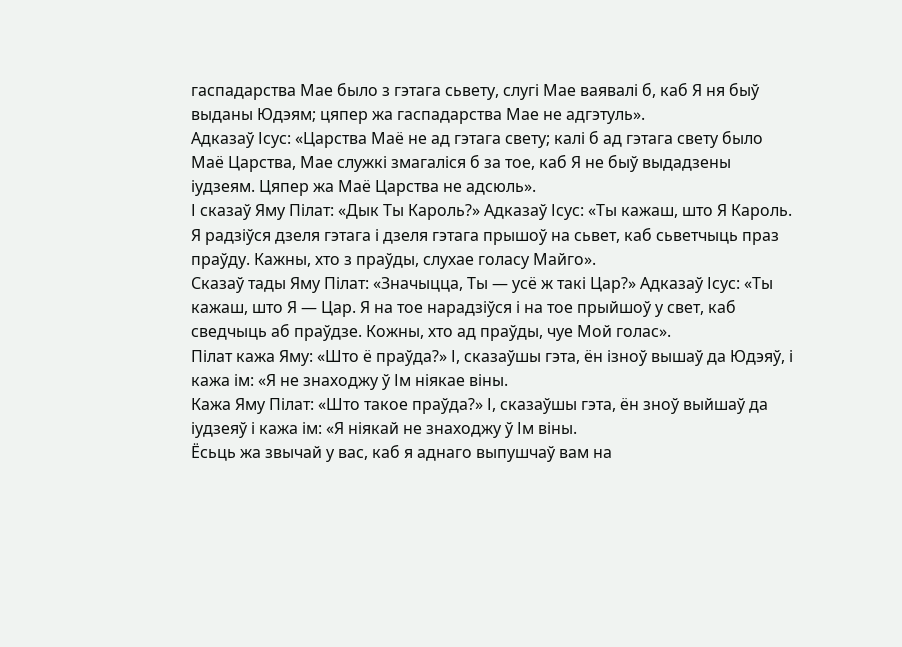гаспадарства Мае было з гэтага сьвету, слугі Мае ваявалі б, каб Я ня быў выданы Юдэям; цяпер жа гаспадарства Мае не адгэтуль».
Адказаў Ісус: «Царства Маё не ад гэтага свету; калі б ад гэтага свету было Маё Царства, Мае служкі змагаліся б за тое, каб Я не быў выдадзены іудзеям. Цяпер жа Маё Царства не адсюль».
І сказаў Яму Пілат: «Дык Ты Кароль?» Адказаў Ісус: «Ты кажаш, што Я Кароль. Я радзіўся дзеля гэтага і дзеля гэтага прышоў на сьвет, каб сьветчыць праз праўду. Кажны, хто з праўды, слухае голасу Майго».
Сказаў тады Яму Пілат: «Значыцца, Ты — усё ж такі Цар?» Адказаў Ісус: «Ты кажаш, што Я — Цар. Я на тое нарадзіўся і на тое прыйшоў у свет, каб сведчыць аб праўдзе. Кожны, хто ад праўды, чуе Мой голас».
Пілат кажа Яму: «Што ё праўда?» І, сказаўшы гэта, ён ізноў вышаў да Юдэяў, і кажа ім: «Я не знаходжу ў Ім ніякае віны.
Кажа Яму Пілат: «Што такое праўда?» І, сказаўшы гэта, ён зноў выйшаў да іудзеяў і кажа ім: «Я ніякай не знаходжу ў Ім віны.
Ёсьць жа звычай у вас, каб я аднаго выпушчаў вам на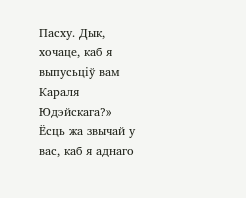Пасху. Дык, хочаце, каб я выпусьціў вам Караля Юдэйскага?»
Ёсць жа звычай у вас, каб я аднаго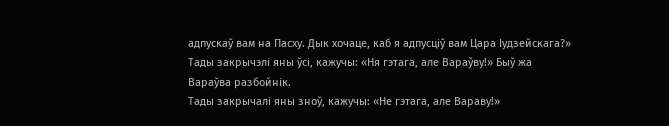адпускаў вам на Пасху. Дык хочаце, каб я адпусціў вам Цара Іудзейскага?»
Тады закрычэлі яны ўсі, кажучы: «Ня гэтага, але Вараўву!» Быў жа Вараўва разбойнік.
Тады закрычалі яны зноў, кажучы: «Не гэтага, але Вараву!»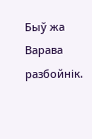Быў жа Варава разбойнік.